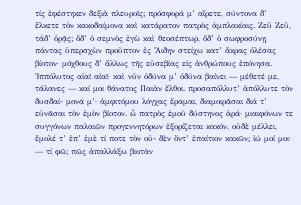τίς ἐφέστηκεν δεξιὰ πλευροῖς; πρόσφορά μ’ αἴρετε, σύντονα δ’ ἕλκετε τὸν κακοδαίμονα καὶ κατάρατον πατρὸς ἀμπλακίαις. Ζεῦ Ζεῦ, τάδ’ ὁρᾷς; ὅδ’ ὁ σεμνὸς ἐγὼ καὶ θεοσέπτωρ, ὅδ’ ὁ σωφροσύνῃ πάντας ὑπερσχὼν προῦπτον ἐς Ἅιδην στείχω κατ’ ἄκρας ὀλέσας βίοτον· μόχθους δ’ ἄλλως τῆς εὐσεβίας εἰς ἀνθρώπους ἐπόνησα. Ἱππόλυτος αἰαῖ αἰαῖ· καὶ νῦν ὀδύνα μ’ ὀδύνα βαίνει — μέθετέ με, τάλανες — καί μοι θάνατος Παιὰν ἔλθοι. προσαπόλλυτ’ ἀπόλλυτε τὸν δυσδαί- μονά μ’· ἀμφιτόμου λόγχας ἔραμαι, διαμοιρᾶσαι διά τ’ εὐνᾶσαι τὸν ἐμὸν βίοτον. ὦ πατρὸς ἐμοῦ δύστηνος ἀρά· μιαιφόνων τε συγγόνων παλαιῶν προγεννητόρων ἐξορίζεται κακόν, οὐδὲ μέλλει, ἔμολέ τ’ ἐπ’ ἐμὲ τί ποτε τὸν οὐ- δὲν ὄντ’ ἐπαίτιον κακῶν; ἰώ μοί μοι· — τί φῶ; πῶς ἀπαλλάξω βιοτὰν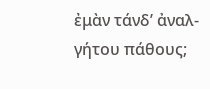ἐμὰν τάνδ’ ἀναλ- γήτου πάθους;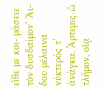εἴθε με κοι- μάσειε τὸν δυσδαίμον’ Ἅι- δου μέλαινα νύκτερός τ’ ἀνάγκα. Ἄρτεμις ὦ τλῆμον, οἵᾳ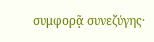συμφορᾷ συνεζύγης·